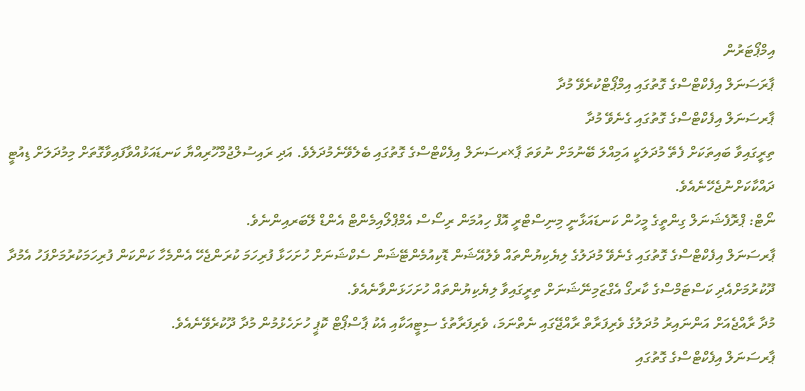އިމްޕޯޓަރުން
ޕާރަސަނަލް އިފެކްޓްސްގެ ގޮތުގައި އިމްޕޯޓްކުރެވޭ މުދާ
ޕާރސަނަލް އިފެކްޓްސްގެ ގޮތުގައި ގެނެވޭ މުދާ
ތިރީގައިވާ ބައިތަކަށް ފެތޭ މުދަލަކީ އަމިއްލަ ބޭނުމަށް ނުވަތަ ޕާ×ރސަނަލް އިފެކްޓްސްގެ ގޮތުގައި ބެލެވޭނެމުދަލެވެ. އަދި ރައިސުލްޖުމްހޫރިއްޔާ ކަނޑައަޅުއްވާފައިވާގޮތަށް މިމުދަލަށް ޑިއުޓީ ދައްކާކަށްނުޖެހޭނެއެވެ.
ނޯޓް: ޕްރޮފެޝަނަލް ގިންތީގެ މީހުން ކަނޑައަޅާނީ މިނިސްޓްރީ އޮފް ހިއުމަން ރިސޯސް އެމްޕްލޯއިމެންޓް އެންޑް ލޭބަރއިންނެވެ.
ޕާރސަނަލް އިފެކްޓްސްގެ ގޮތުގައި ގެނެވޭ މުދަލުގެ ލިޔެކިޔުންތައް ވެލުއޭޝަން ޑޮކިއުމެންޓޭޝަން ސެކްޝަނަށް ހުށަހަޅާ ފުރިހަމަ ކުރަންޖެހޭ އެންމެހާ ކަންކަން ފުރިހަމަކުރުމަށްފަހު އެމުދާ ދޫކުރުމަށްއެދި ކަސްޓަމްސްގެ ކާރގޯ އެގްޒަމިނޭޝަނަށް ތިރީގައިވާ ލިޔެކިޔުންތައް ހުށަހަޅަންވާނެއެވެ.
މުދާ ރާއްޖެއަށް އަންނައިރު މުދަލުގެ ވެރިފަރާތް ރާއްޖޭގައި ނެތްނަމަ، ވެރިފަރާތުގެ ސިޓީއަކާއި އެކު ޕާސްޕޯޓް ކޮޕީ ހުށަހެޅުމުން މުދާ ދޫކުރެވޭނެއެވެ.
ޕާރސަނަލް އިފެކްޓްސްގެ ގޮތުގައި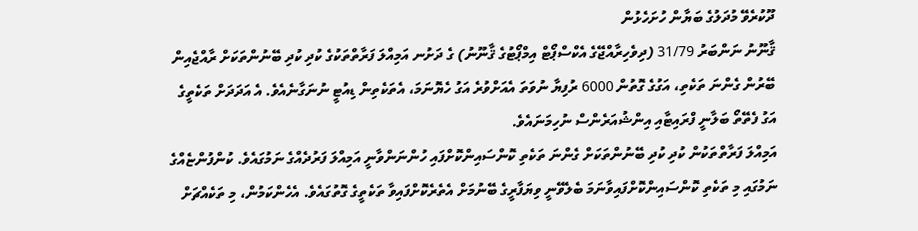ދޫކުރެވޭ މުދަލުގެ ބަޔާން ހުށަހެޅުން
ޤާނޫނު ނަންބަރު 31/79 (ދިވެހިރާއްޖޭގެ އެކްސްޕޯޓް އިމްޕޯޓުގެ ޤާނޫނު) ގެ ދަށުނ އަމިއްލަ ފަރާތްތަކުގެ ކުދި ކުދި ބޭނުންތަކަށް ރާއްޖެއިން ބޭރުން ގެންނަ ތަކެތި، އަގުގެ ގޮތުން 6000 ރުފިޔާ ނުވަތަ އެއަށްވުރެ އަގު ހެޔޮނަމަ، އެތަކެތިން ޑިއުޓީ ނުނަގާނެއެވެ. އެ އަދަދަށް ތަކެތީގެ އަގު ފެތޭތޯ ބަލާނީ ފްރައިޓާއި އިންޝުއަރެންސް ނުހިމަނައެވެ.
އަމިއްލަ ފަރާތްތަކުން ކުދި ކުދި ބޭނުންތަކަށް ގެންނަ ތަކެތި ކޮންސައިންކޮށްފައި ހުންނަންވާނީ އަމިއްލަ ފަރުދެއްގެ ނަމުގައެވެ. ކުންފުންޏެއްގެ ނަމުގައި މި ތަކެތި ކޮންސައިންކޮށްފައިވާނަމަ ބެލެވޭނީ ވިޔަފާރީގެ ބޭނުމަށް އެތެރެކޮށްފައިވާ ތަކެތީގެ ގޮތުގައެވެ. އެހެންކަމުން، މި ތަކެއްޗަށް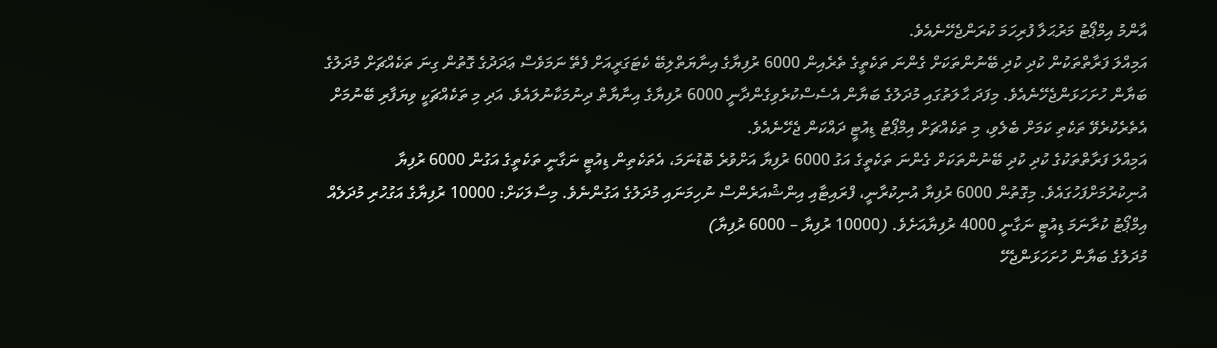އާންމު އިމްޕޯޓު މަރުޙަލާ ފުރިހަމަ ކުރަންޖެހޭނެއެވެ.
އަމިއްލަ ފަރާތްތަކުން ކުދި ކުދި ބޭނުންތަކަށް ގެންނަ ތަކެތީގެ ތެރެއިން 6000 ރުފިޔާގެ އިނާޔަތްލިބޭ ކެޓަގަރީއަށް ފެތޭ ނަމަވެސް ޢަދަދުގެ ގޮތުން ގިނަ ތަކެއްޗަށް މުދަލުގެ ބަޔާން ހުށަހަޅަންޖެހޭނެއެވެ. މިފަދަ ޙާލަތުގައި މުދަލުގެ ބަޔާން އެސެސްކުރެވިގެންދާނީ 6000 ރުފިޔާގެ އިނާޔާތް ދިނުމަކާނުލައެވެ. އަދި މި ތަކެއްޗަކީ ވިޔަފާރި ބޭނުމަށް އެތެރެކުރެވޭ ތަކެތި ކަމަށް ބެލެވި، މި ތަކެއްޗަށް އިމްޕޯޓު ޑިއުޓީ ދައްކަން ޖެހޭނެއެވެ.
އަމިއްލަ ފަރާތްތަކުގެ ކުދި ކުދި ބޭނުންތަކަށް ގެންނަ ތަކެތީގެ އަގު 6000 ރުފިޔާ އަށްވުރެ ބޮޑުނަމަ، އެތަކެތިން ޑިއުޓީ ނަގާނީ ތަކެތީގެ އަގުން 6000 ރުފިޔާ އުނިކުރުމަށްފަހުގައެވެ. މިގޮތުން 6000 ރުފިޔާ އުނިކުރާނީ، ފްރައިޓާއި އިންޝުއަރެންސް ނުހިމަނައި މުދަލުގެ އަގުންނެވެ. މިސާލަކަށް: 10000 ރުފިޔާގެ އަގުހުރި މުދަލެއް އިމްޕޯޓު ކުރާނަމަ ޑިއުޓީ ނަގާނީ 4000 ރުފިޔާއަށެވެ. (10000 ރުފިޔާ – 6000 ރުފިޔާ)
މުދަލުގެ ބަޔާން ހުށަހަޅަންޖެހޭ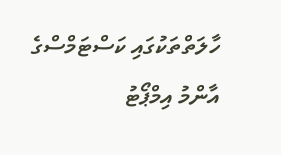ހާލަތްތަކުގައި ކަސްޓަމްސްގެ އާންމު އިމްޕޯޓު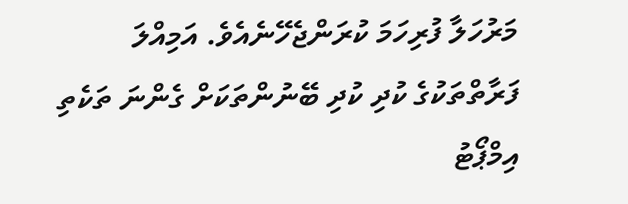މަރުހަލާ ފުރިހަމަ ކުރަންޖެހޭނެއެވެ. އަމިއްލަ ފަރާތްތަކުގެ ކުދި ކުދި ބޭނުންތަކަށް ގެންނަ ތަކެތި އިމްޕޯޓު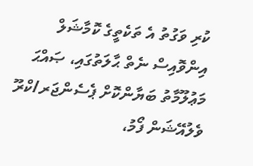ކުރި ވަގުތު އެ ތަކެތީގެ ކޮމާޝަލް އިންވޮއިސް ނެތް ޙާލަތުގައި، ޞައްޙަ މަޢުލޫމާތު ބަޔާންކޮށް ޕެސެންޖަރ/ކްރޫ ވެލުއޭޝަން ފޯމު،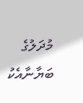މުދަލުގެ ބަޔާނާއެކު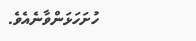ހުށަހަޅަންވާނެއެވެ.